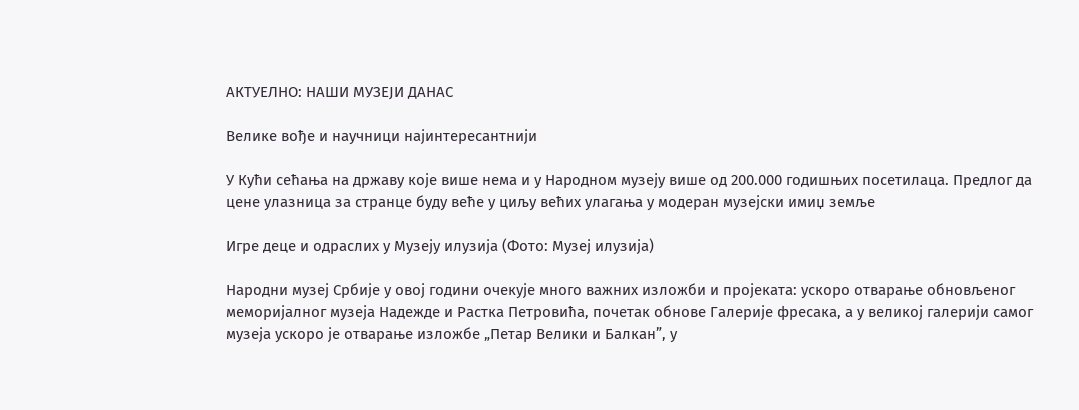АКТУЕЛНО: НАШИ МУЗЕЈИ ДАНАС

Велике вође и научници најинтересантнији

У Кући сећања на државу које више нема и у Народном музеју више од 200.000 годишњих посетилаца. Предлог да цене улазница за странце буду веће у циљу већих улагања у модеран музејски имиџ земље

Игре деце и одраслих у Музеју илузија (Фото: Музеј илузија)

Народни музеј Србије у овој години очекује много важних изложби и пројеката: ускоро отварање обновљеног меморијалног музеја Надежде и Растка Петровића, почетак обнове Галерије фресака, а у великој галерији самог музеја ускоро је отварање изложбе „Петар Велики и Балкан”, у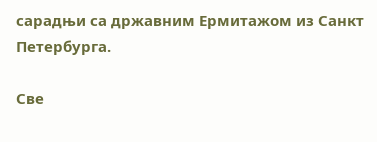сарадњи са државним Ермитажом из Санкт Петербурга.

Све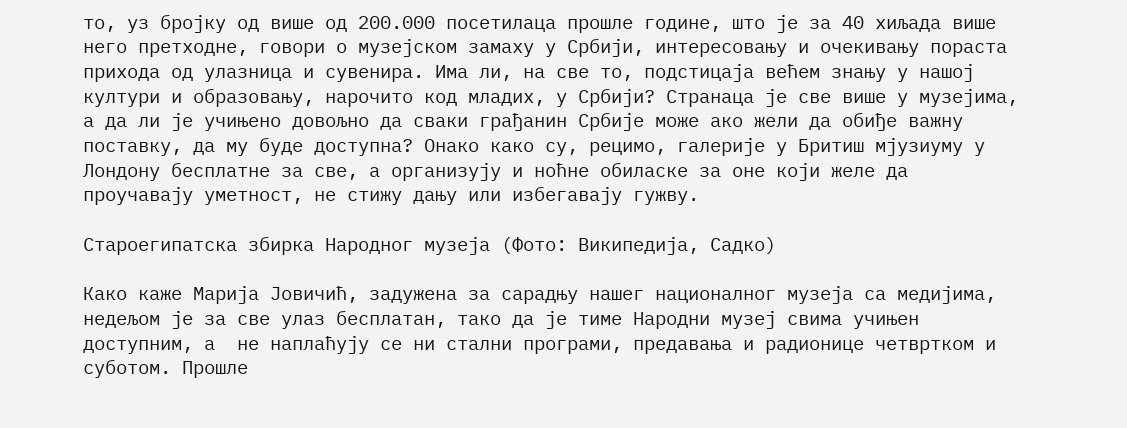то, уз бројку од више од 200.000 посетилаца прошле године, што је за 40 хиљада више него претходне, говори о музејском замаху у Србији, интересовању и очекивању пораста прихода од улазница и сувенира. Има ли, на све то, подстицаја већем знању у нашој култури и образовању, нарочито код младих, у Србији? Странаца је све више у музејима, а да ли је учињено довољно да сваки грађанин Србије може ако жели да обиђе важну поставку, да му буде доступна? Онако како су, рецимо, галерије у Бритиш мјузиуму у Лондону бесплатне за све, а организују и ноћне обиласке за оне који желе да проучавају уметност, не стижу дању или избегавају гужву.

Староегипатска збирка Народног музеја (Фото: Википедија, Садко)

Како каже Марија Јовичић, задужена за сарадњу нашег националног музеја са медијима, недељом је за све улаз бесплатан, тако да је тиме Народни музеј свима учињен доступним, а  не наплаћују се ни стални програми, предавања и радионице четвртком и суботом. Прошле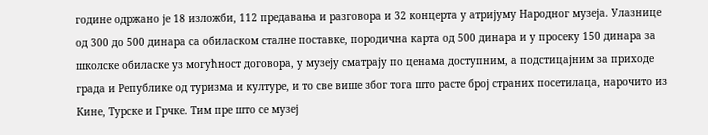године одржано је 18 изложби, 112 предавања и разговора и 32 концерта у атријуму Народног музеја. Улазнице од 300 до 500 динара са обиласком сталне поставке, породична карта од 500 динара и у просеку 150 динара за школске обиласке уз могућност договора, у музеју сматрају по ценама доступним, а подстицајним за приходе града и Републике од туризма и културе, и то све више због тога што расте број страних посетилаца, нарочито из Кине, Турске и Грчке. Тим пре што се музеј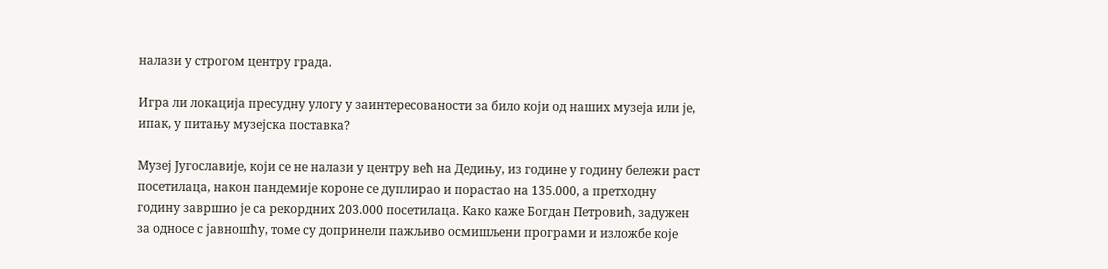налази у строгом центру града.

Игра ли локација пресудну улогу у заинтересованости за било који од наших музеја или је, ипак, у питању музејска поставка?

Музеј Југославије, који се не налази у центру већ на Дедињу, из године у годину бележи раст посетилаца, након пандемије короне се дуплирао и порастао на 135.000, а претходну годину завршио је са рекордних 203.000 посетилаца. Како каже Богдан Петровић, задужен за односе с јавношћу, томе су допринели пажљиво осмишљени програми и изложбе које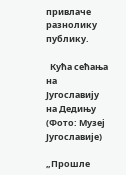привлаче разнолику публику.

  Кућа сећања на Југославију на Дедињу (Фото: Музеј Југославије)

„Прошле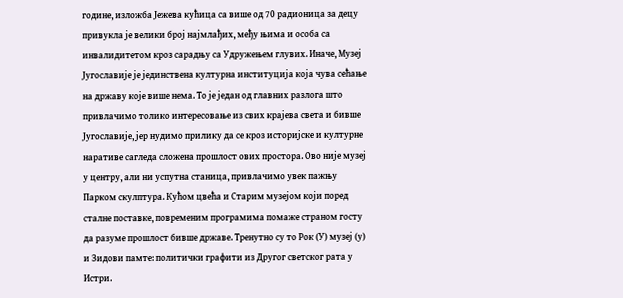године, изложба Јежева кућица са више од 70 радионица за децу привукла је велики број најмлађих, међу њима и особа са инвалидитетом кроз сарадњу са Удружењем глувих. Иначе, Музеј Југославије је јединствена културна институција која чува сећање на државу које више нема. То је један од главних разлога што привлачимо толико интересовање из свих крајева света и бивше Југославије, јер нудимо прилику да се кроз историјске и културне наративе сагледа сложена прошлост ових простора. Ово није музеј у центру, али ни успутна станица, привлачимо увек пажњу Парком скулптура. Кућом цвећа и Старим музејом који поред сталне поставке, повременим програмима помаже страном госту да разуме прошлост бивше државе. Тренутно су то Рок (У) музеј (у) и Зидови памте: политички графити из Другог светског рата у Истри.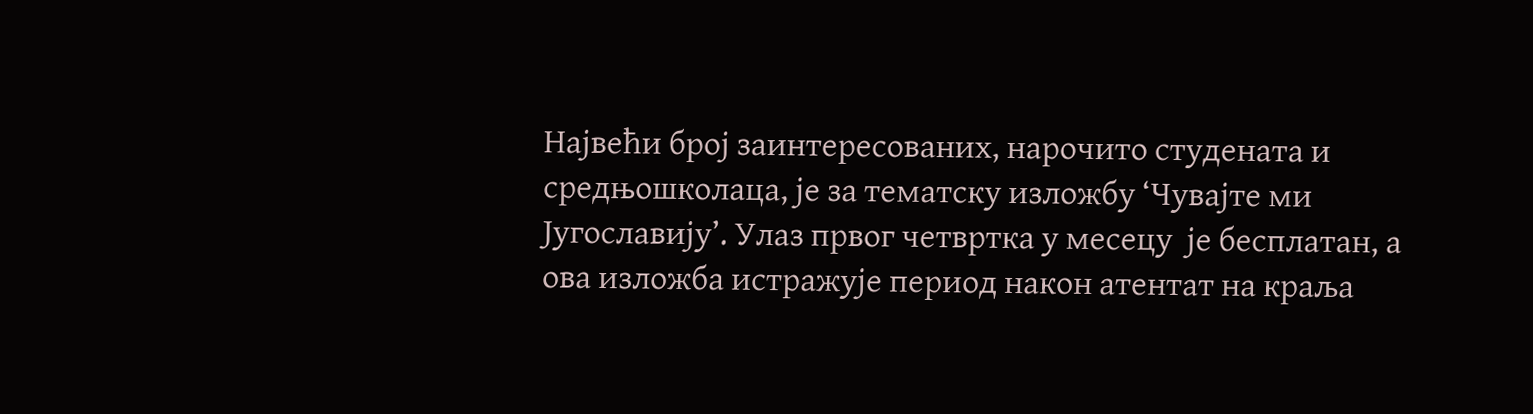Највећи број заинтересованих, нарочито студената и средњошколаца, је за тематску изложбу ‘Чувајте ми Југославију’. Улаз првог четвртка у месецу  је бесплатан, а ова изложба истражује период након атентат на краља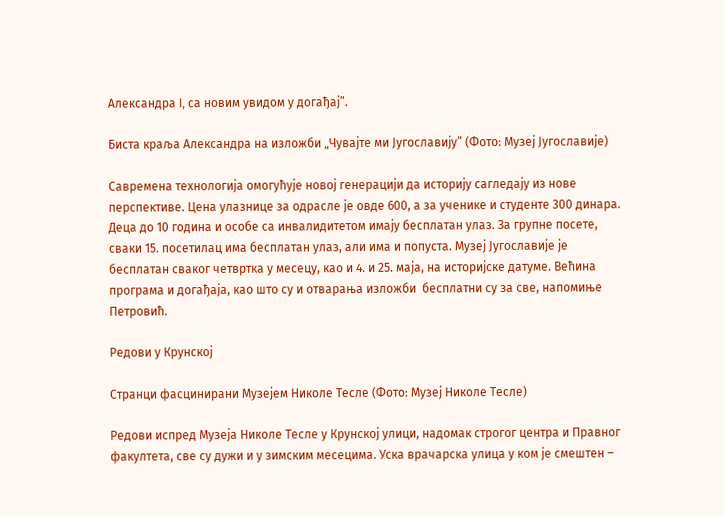Александра I, са новим увидом у догађај”.

Биста краља Александра на изложби „Чувајте ми Југославију” (Фото: Музеј Југославије)

Савремена технологија омогућује новој генерацији да историју сагледају из нове перспективе. Цена улазнице за одрасле је овде 600, а за ученике и студенте 300 динара. Деца до 10 година и особе са инвалидитетом имају бесплатан улаз. За групне посете, сваки 15. посетилац има бесплатан улаз, али има и попуста. Музеј Југославије је бесплатан сваког четвртка у месецу, као и 4. и 25. маја, на историјске датуме. Већина програма и догађаја, као што су и отварања изложби  бесплатни су за све, напомиње Петровић.

Редови у Крунској

Странци фасцинирани Музејем Николе Тесле (Фото: Музеј Николе Тесле)

Редови испред Музеја Николе Тесле у Крунској улици, надомак строгог центра и Правног факултета, све су дужи и у зимским месецима. Уска врачарска улица у ком је смештен –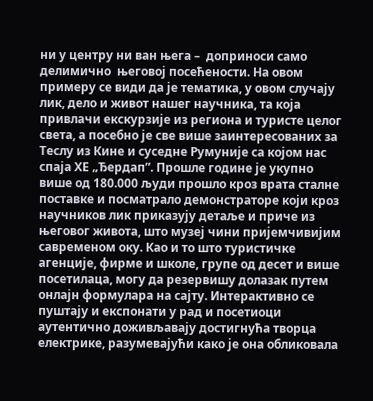ни у центру ни ван њега –  доприноси само делимично  његовој посећености. На овом примеру се види да је тематика, у овом случају лик, дело и живот нашег научника, та која привлачи екскурзије из региона и туристе целог света, а посебно је све више заинтересованих за Теслу из Кине и суседне Румуније са којом нас спаја ХЕ „Ђердап”. Прошле године је укупно више од 180.000 људи прошло кроз врата сталне поставке и посматрало демонстраторе који кроз научников лик приказују детаље и приче из његовог живота, што музеј чини пријемчивијим савременом оку. Као и то што туристичке агенције, фирме и школе, групе од десет и више посетилаца, могу да резервишу долазак путем онлајн формулара на сајту. Интерактивно се пуштају и експонати у рад и посетиоци аутентично доживљавају достигнућа творца електрике, разумевајући како је она обликовала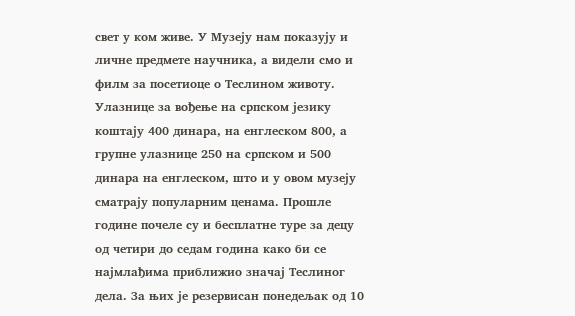свет у ком живе. У Музеју нам показују и личне предмете научника, а видели смо и филм за посетиоце о Теслином животу. Улазнице за вођење на српском језику коштају 400 динара, на енглеском 800, а групне улазнице 250 на српском и 500 динара на енглеском, што и у овом музеју сматрају популарним ценама. Прошле године почеле су и бесплатне туре за децу од четири до седам година како би се најмлађима приближио значај Теслиног дела. За њих је резервисан понедељак од 10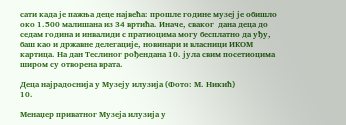сати када је пажња деце највећа: прошле године музеј је обишло око 1.500 малишана из 34 вртића. Иначе, сваког  дана деца до седам година и инвалиди с пратиоцима могу бесплатно да уђу, баш као и државне делегације, новинари и власници ИКОМ картица. На дан Теслиног рођендана 10. јула свим посетиоцима широм су отворена врата.

Деца најрадоснија у Музеју илузија (Фото: М. Никић)
10.

Менаџер приватног Музеја илузија у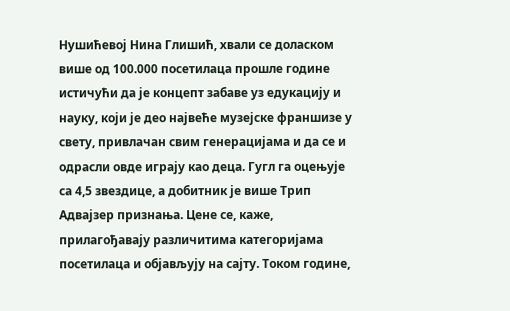Нушићевој Нина Глишић, хвали се доласком више од 100.000 посетилаца прошле године истичући да је концепт забаве уз едукацију и науку, који је део највеће музејске франшизе у свету, привлачан свим генерацијама и да се и одрасли овде играју као деца. Гугл га оцењује са 4,5 звездице, а добитник је више Трип Адвајзер признања. Цене се, каже, прилагођавају различитима категоријама посетилаца и објављују на сајту. Током године,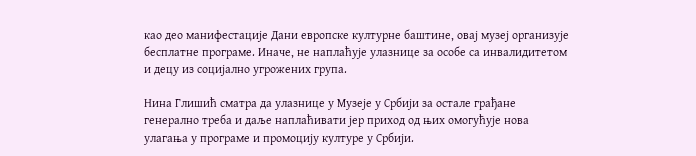као део манифестације Дани европске културне баштине, овај музеј организује бесплатне програме. Иначе, не наплаћује улазнице за особе са инвалидитетом и децу из социјално угрожених група.

Нина Глишић сматра да улазнице у Музеје у Србији за остале грађане генерално треба и даље наплаћивати јер приход од њих омогућује нова улагања у програме и промоцију културе у Србији.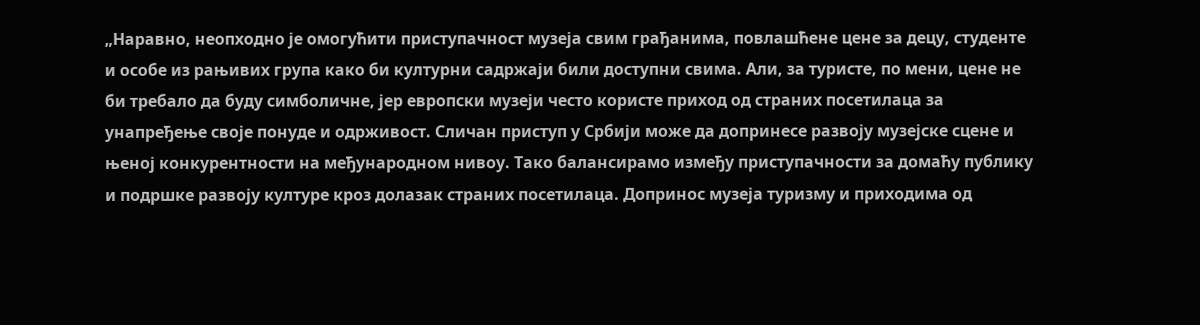„Наравно, неопходно је омогућити приступачност музеја свим грађанима, повлашћене цене за децу, студенте и особе из рањивих група како би културни садржаји били доступни свима. Али, за туристе, по мени, цене не би требало да буду симболичне, јер европски музеји често користе приход од страних посетилаца за унапређење своје понуде и одрживост. Сличан приступ у Србији може да допринесе развоју музејске сцене и њеној конкурентности на међународном нивоу. Тако балансирамо између приступачности за домаћу публику и подршке развоју културе кроз долазак страних посетилаца. Допринос музеја туризму и приходима од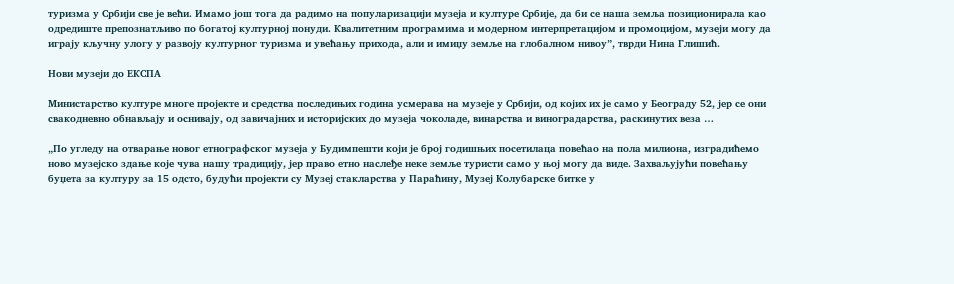туризма у Србији све је већи. Имамо још тога да радимо на популаризацији музеја и културе Србије, да би се наша земља позиционирала као одредиште препознатљиво по богатој културној понуди. Квалитетним програмима и модерном интерпретацијом и промоцијом, музеји могу да играју кључну улогу у развоју културног туризма и увећању прихода, али и имиџу земље на глобалном нивоу”, тврди Нина Глишић.

Нови музеји до ЕКСПА

Министарство културе многе пројекте и средства последињих година усмерава на музеје у Србији, од којих их је само у Београду 52, јер се они свакодневно обнављају и оснивају, од завичајних и историјских до музеја чоколаде, винарства и виноградарства, раскинутих веза …

„По угледу на отварање новог етнографског музеја у Будимпешти који је број годишњих посетилаца повећао на пола милиона, изградићемо ново музејско здање које чува нашу традицију, јер право етно наслеђе неке земље туристи само у њој могу да виде. Захваљујући повећању буџета за културу за 15 одсто, будући пројекти су Музеј стакларства у Параћину, Музеј Колубарске битке у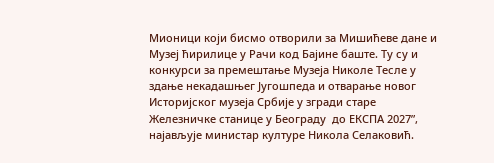Мионици који бисмо отворили за Мишићеве дане и Музеј ћирилице у Рачи код Бајине баште. Ту су и конкурси за премештање Музеја Николе Тесле у здање некадашњег Југошпеда и отварање новог Историјског музеја Србије у згради старе Железничке станице у Београду  до ЕКСПА 2027”, најављује министар културе Никола Селаковић.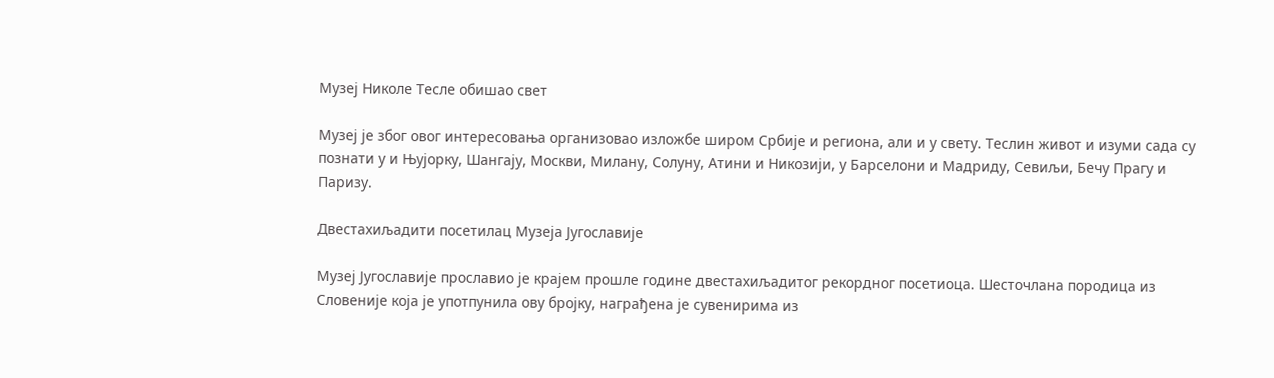Музеј Николе Тесле обишао свет

Музеј је због овог интересовања организовао изложбе широм Србије и региона, али и у свету. Теслин живот и изуми сада су познати у и Њујорку, Шангају, Москви, Милану, Солуну, Атини и Никозији, у Барселони и Мадриду, Севиљи, Бечу Прагу и Паризу.

Двестахиљадити посетилац Музеја Југославије

Музеј Југославије прославио је крајем прошле године двестахиљадитог рекордног посетиоца. Шесточлана породица из Словеније која је употпунила ову бројку, награђена је сувенирима из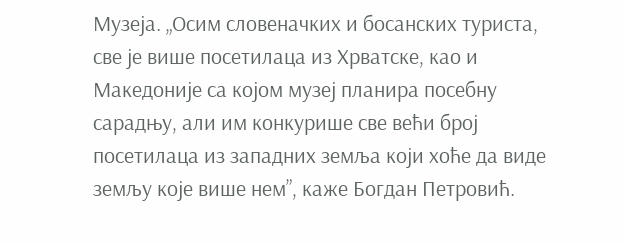Музеја. „Осим словеначких и босанских туриста, све је више посетилаца из Хрватске, као и Македоније са којом музеј планира посебну сарадњу, али им конкурише све већи број посетилаца из западних земља који хоће да виде земљу које више нем”, каже Богдан Петровић.